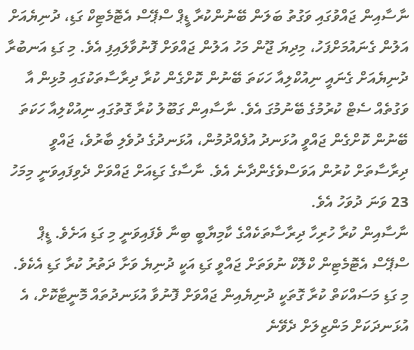ނާސާއިން ޖައްވުގައި ވަގުތު ބަލަން ބޭނުންކުރާ ޑީޕް ސްޕޭސް އެޓޮމެޓިކް ގަޑި، ދުނިޔެއަށް އަލުން ގެނައުމަށްފަހު، މިދިޔަ ޖޫން މަހު އަލުން ޖައްވަށް ފޮނުވާލައިފި އެވެ. މި ގަޑި އަނބުރާ ދުނިޔެއަށް ގެނައީ ނިއުކްލިއާ ހަކަތަ ބޭނުން ކޮށްގެން ކުރާ ދިރާސާތަކުގައި މުޅިން އާ ވަގުތެއް ސެޓް ކުރުމުގެ ބޭނުމުގަ އެވެ. ނާސާއިން ގަބޫލު ކުރާ ގޮތުގައި ނިއުކްލިއާ ހަކަތަ ބޭނުން ކޮށްގެން ޖައްވީ އުޅަނދު އުފެއްދުމުން، އުޅަނދުގެ ދުވެލި ބާރުވެ، ޖައްވީ ދިރާސާތަށް ކުރުން އަވަސްވެގެންދާނެ އެވެ. ނާސާގެ ގަޑިއަށް ޖައްވަށް ދެވިފައިވަނީ މިމަހު 23 ވަނަ ދުވަހު އެވެ.
ނާސާއިން ކުރާ ހުރިހާ ދިރާސާތަކެއްގެ ކާމިޔާބީ ބިނާ ވެފައިވަނީ މި ގަޑި އަށެވެ. ޑީޕް ސްޕޭސް އެޓޮމެޓިން ކްލޮކް ނުވަތަށް ޖައްވީ ގަޑި އަކީ ދުނިޔެ ވަށާ ދަތުރު ކުރާ ގަޑި އެކެވެ. މި ގަޑި މަސައްކަތް ކުރާ ގޮތަކީ ދުނިޔެއިން ޖައްވަށް ފޮނުވާ އުޅަނދުތައް މޮނީޓާކޮށް، އެ އުޅަނދަކަށް މަންޒިލަށް ދެވޭނެ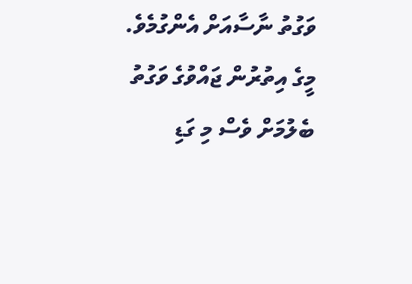ވަގުތު ނާސާއަށް އެންގުމެވެ. މީގެ އިތުރުން ޖައްވުގެ ވަގުތު ބެލުމަށް ވެސް މި ގަޑި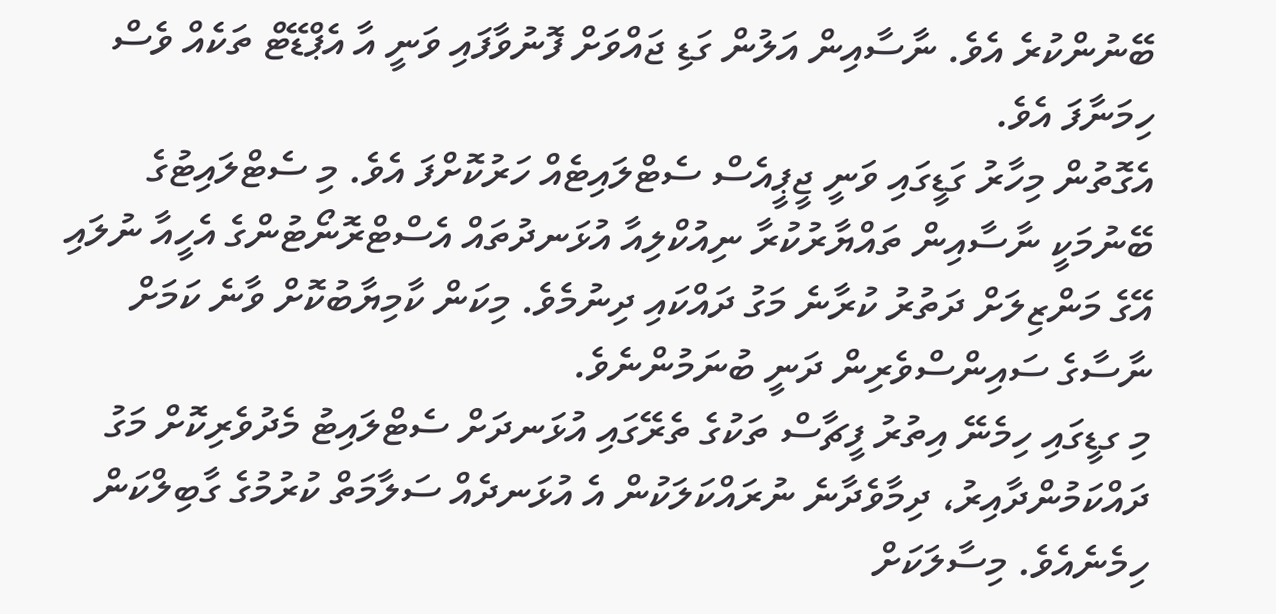ބޭނުންކުރެ އެވެ. ނާސާއިން އަލުން ގަޑި ޖައްވަށް ފޮނުވާފައި ވަނީ އާ އެޕްޑޭޓް ތަކެއް ވެސް ހިމަނާފަ އެވެ.
އެގޮތުން މިހާރު ގަޑީގައި ވަނީ ޖީޕީއެސް ސެޓްލައިޓެއް ހަރުކޮށްފަ އެވެ. މި ސެޓްލައިޓުގެ ބޭނުމަކީ ނާސާއިން ތައްޔާރުކުރާ ނިއުކްލިއާ އުޅަނދުތައް އެސްޓްރޮނޯޓުންގެ އެހީއާ ނުލައި އޭގެ މަންޒިލަށް ދަތުރު ކުރާނެ މަގު ދައްކައި ދިނުމެވެ. މިކަން ކާމިޔާބުކޮށް ވާނެ ކަމަށް ނާސާގެ ސައިންސްވެރިން ދަނީ ބުނަމުންނެވެ.
މި ގޑީގައި ހިމެނޭ އިތުރު ފީޗާސް ތަކުގެ ތެރޭގައި އުޅަނދަށް ސެޓްލައިޓު މެދުވެރިކޮށް މަގު ދައްކަމުންދާއިރު، ދިމާވެދާނެ ނުރައްކަލަކުން އެ އުޅަނދެއް ސަލާމަތް ކުރުމުގެ ގާބިލްކަން ހިމެނެއެވެ. މިސާލަކަށް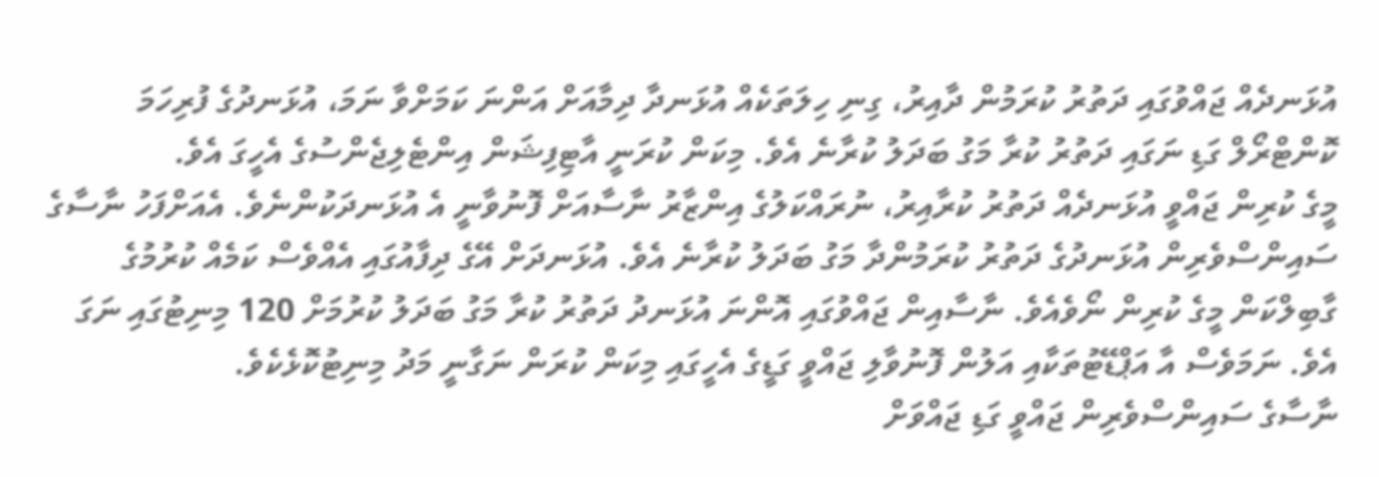އުޅަނދެއް ޖައްވުގައި ދަތުރު ކުރަމުން ދާއިރު، ގިނި ހިލަތަކެއް އުޅަނދާ ދިމާއަށް އަންނަ ކަމަށްވާ ނަމަ، އުޅަނދުގެ ފުރިހަމަ ކޮންޓްރޯލް ގަޑި ނަގައި ދަތުރު ކުރާ މަގު ބަދަލު ކުރާނެ އެވެ. މިކަން ކުރަނީ އާޓިފިޝަން އިންޓެލިޖެންސުގެ އެހީގަ އެވެ.
މީގެ ކުރިން ޖައްވީ އުޅަނދެއް ދަތުރު ކުރާއިރު، ނުރައްކަލުގެ އިންޒާރު ނާސާއަށް ފޮނުވާނީ އެ އުޅަނދަކުންނެވެ. އެއަށްފަހު ނާސާގެ ސައިންސްވެރިން އުޅަނދުގެ ދަތުރު ކުރަމުންދާ މަގު ބަދަލު ކުރާނެ އެވެ. އުޅަނދަށް އޭގެ ދިފާއުގައި އެއްވެސް ކަމެއް ކުރުމުގެ ގާބިލްކަން މީގެ ކުރިން ނޯވެއެވެ. ނާސާއިން ޖައްވުގައި އޮންނަ އުޅަނދު ދަތުރު ކުރާ މަގު ބަދަލު ކުރުމަށް 120 މިނިޓުގައި ނަގަ އެވެ. ނަމަވެސް އާ އަޕްޑޭޓުތަކާއި އަލުން ފޮނުވާލި ޖައްވީ ގަޑީގެ އެހީގައި މިކަން ކުރަން ނަގާނީ މަދު މިނިޓުކޮޅެކެވެ.
ނާސާގެ ސައިންސްވެރިން ޖައްވީ ގަޑި ޖައްވަށް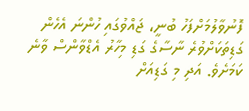ފޮނުވާލުމަށްފަހު ބުނީ، ޖައްވުގައި ހުންނަ އެހެން ގަޑިތަކަށްވުރެ ނާސާގެ ގަޑި މިހާރު އެޑްވާންސް ވާނެ ކަމަށެވެ. އަދި މި ގަޑިއަށް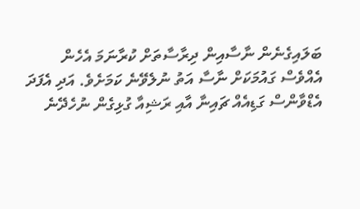ބަލައިގެނެން ނާސާއިން ދިރާސާތަށް ކުރާނަމަ އެހެން އެއްވެސް ގައުމަކަށް ނާސާ އަތު ނުލެވޭނެ ކަމަށެވެ. އަދި އެފަދަ އެޑްވާންސް ގަޑިއެއް ޗައިނާ އާއި ރަޝިއާ ގުޅިގެން ނުހެދޭނެ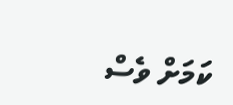ކަމަށް ވެސް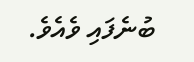ބުނެފައި ވެއެވެ.